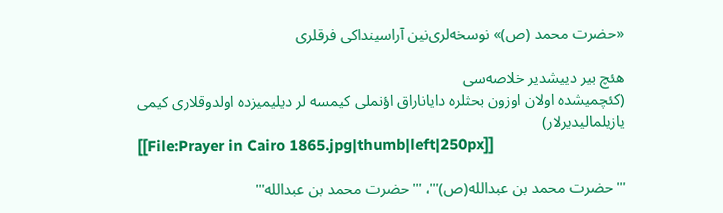«حضرت محمد (ص)» نوسخه‌لری‌نین آراسینداکی فرقلری

هئچ بیر دییشدیر خلاصه‌سی
(کئچمیشده اولان اوزون بحثلره دایاناراق اؤنملی کیمسه لر دیلیمیزده اولدوقلاری کیمی یازیلمالیدیرلار)
[[File:Prayer in Cairo 1865.jpg|thumb|left|250px]]

'''حضرت محمد بن عبدالله(ص)'''، '''حضرت محمد بن عبدالله'''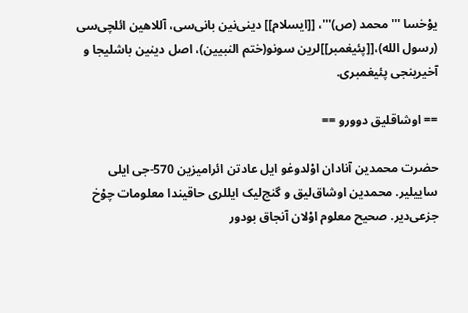یوْخسا '''محمد (ص)'''، [[ایسلام]] دینی‌نین بانی‌سی، آللاهین ائلچی‌سی (رسول الله)،[[پئیغمبر]]لرین سونو(ختم النبیین)، اصل دینین باشلیجا و آخیرینجی پئیغمبری.

== اوشاقلیق دوورو ==

حضرت محمدین آنادان اوْلدوغو ایل عادتن ائرامیزین 570-جی ایلی ساییلیر. محمدین اوشاق‌لیق و گنج‌لیک ایللری حاقیندا معلومات چوْخ جزعی‌دیر. صحیح معلوم اوْلان آنجاق بودور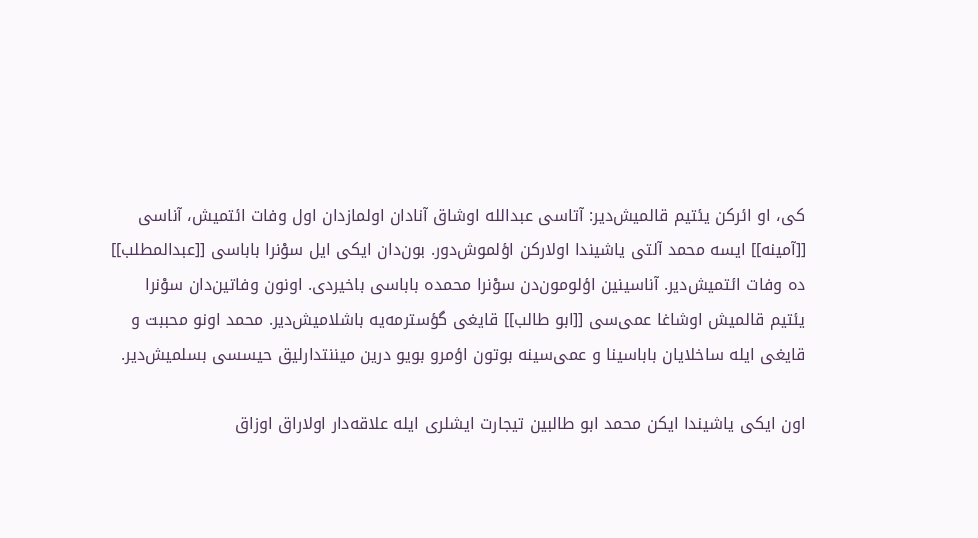کی، او ائرکن یئتیم قالمیش‌دیر: آتاسی عبدالله اوشاق آنادان اولمازدان اول وفات ائتمیش، آناسی [[آمینه]] ایسه محمد آلتی یاشیندا اولارکن اؤلموش‌دور. بون‌دان ایکی ایل سوْنرا باباسی [[عبدالمطلب]] ده وفات ائتمیش‌دیر. آناسینین اؤلومون‌دن سوْنرا محمده باباسی باخیردی. اونون وفاتین‌دان سوْنرا یئتیم قالمیش اوشاغا عمی‌سی [[ابو طالب]] قایغی گؤسترمه‌یه باشلامیش‌دیر. محمد اونو محببت و قایغی ایله ساخلایان باباسینا و عمی‌سینه بوتون اؤمرو بویو درین میننتدارلیق حیسسی بسلمیش‌دیر.

اون ایکی یاشیندا ایکن محمد ابو طالبین تیجارت ایشلری ایله علاقه‌دار اولاراق اوزاق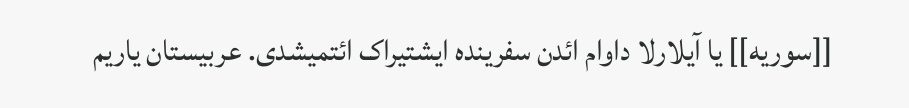[[سوریه]] یا آیلارلا داوام ائدن سفرینده ایشتیراک ائتمیشدی. عربیستان یاریم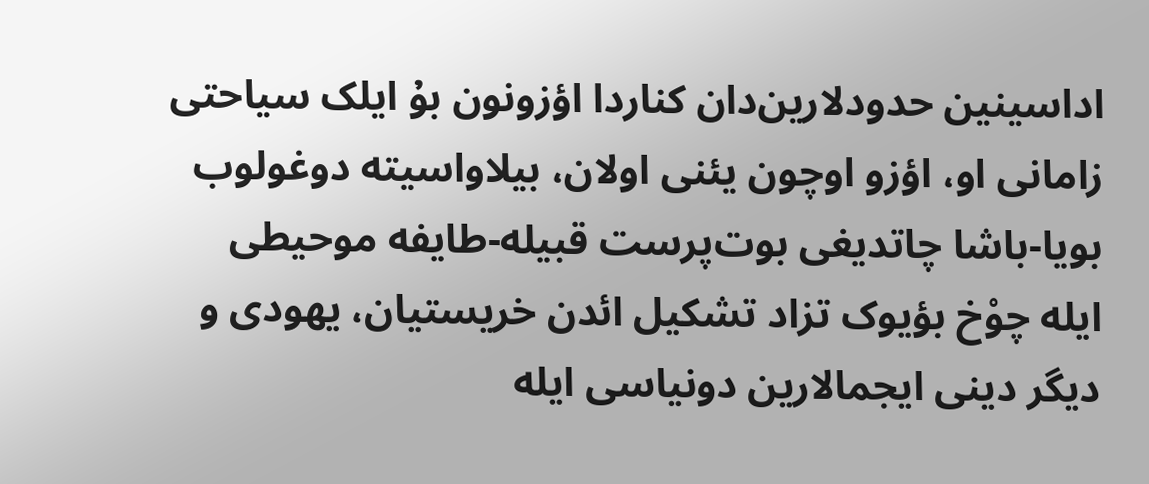اداسینین حدودلارین‌دان کناردا اؤزونون بۇ ایلک سیاحتی زامانی او، اؤزو اوچون یئنی اولان، بیلاواسیته دوغولوب بویا-باشا چاتدیغی بوت‌پرست قبیله-طایفه موحیطی ایله چوْخ بؤیوک تزاد تشکیل ائدن خریستیان، یهودی و دیگر دینی ایجمالارین دونیاسی ایله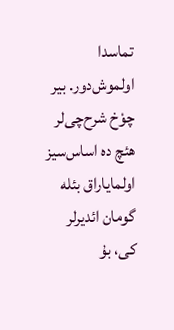تماسدا اولموش‌دور. بیر چوْخ شرح‌چی‌لر هئچ ده اساس‌سیز اولمایاراق بئله گومان ائدیرلر کی، بۇ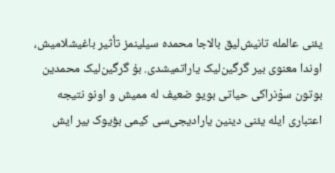یئنی عالمله تانیش‌لیق بالاجا محمده سیلینمز تأثیر باغیشلامیش، اوندا معنوی بیر گرگین‌لیک یاراتمیشدی. بۇ گرگین‌لیک محمدین بوتون سوْنراکی حیاتی بویو ضعیف له ممیش و اونو نتیجه اعتباری ایله یئنی دینین یارادیجی‌سی کیمی بؤیوک بیر ایش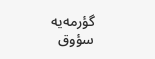گؤرمه‌یه سؤوق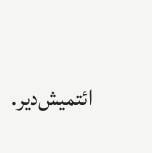ائتمیش‌دیر.